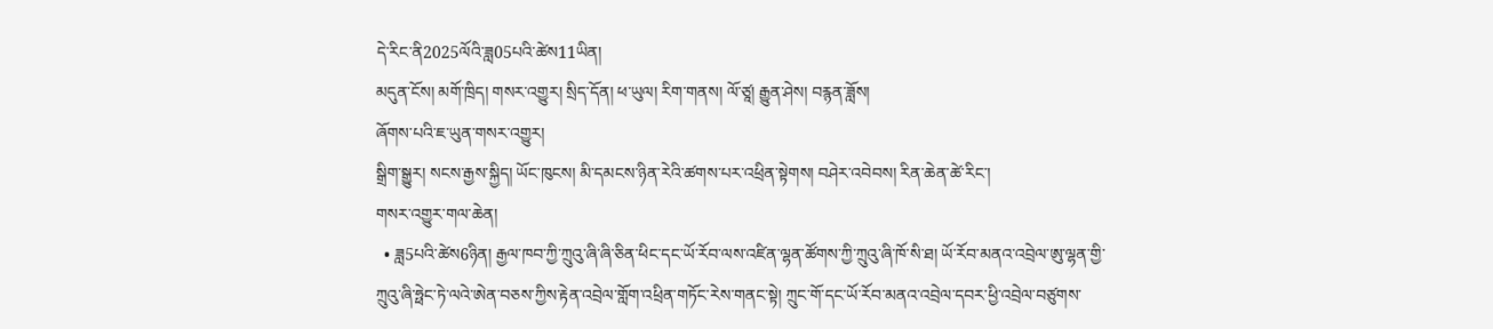དེ་རིང་ནི2025ལོའི་ཟླ05པའི་ཚེས11ཡིན།
མདུན་ངོས། མགོ་ཁྲིད། གསར་འགྱུར། སྲིད་དོན། ཕ་ཡུལ། རིག་གནས། ལོ་ཙཱ། རྒྱུན་ཤེས། བརྙན་ཟློས།
ཞོགས་པའི་ཇ་ཡུན་གསར་འགྱུར།
སྒྲིག་སྒྱུར། སངས་རྒྱས་སྐྱིད། ཡོང་ཁུངས། མི་དམངས་ཉིན་རེའི་ཚགས་པར་འཕྲིན་སྟེགས། བཤེར་འབེབས། རིན་ཆེན་ཚེ་རིང་།
གསར་འགྱུར་གལ་ཆེན།
  • ཟླ5པའི་ཚེས6ཉིན། རྒྱལ་ཁབ་ཀྱི་ཀྲུའུ་ཞི་ཞི་ཅིན་ཕིང་དང་ཡོ་རོབ་ལས་འཛིན་ལྷན་ཚོགས་ཀྱི་ཀྲུའུ་ཞི་ཁོ་སི་ཐ། ཡོ་རོབ་མནའ་འབྲེལ་ཨུ་ལྷན་གྱི་ཀྲུའུ་ཞི་ཧྥེང་ཏེ་ལའེ་ཨེན་བཅས་ཀྱིས་རྟེན་འབྲེལ་གློག་འཕྲིན་གཏོང་རེས་གནང་སྟེ། ཀྲུང་གོ་དང་ཡོ་རོབ་མནའ་འབྲེལ་དབར་ཕྱི་འབྲེལ་བཙུགས་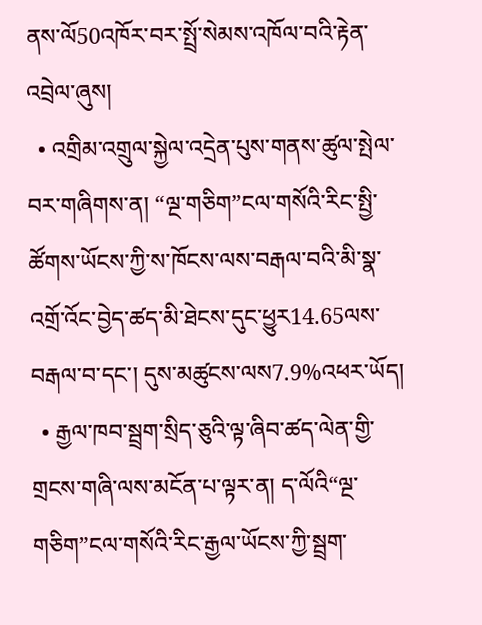ནས་ལོ50འཁོར་བར་སྤྲོ་སེམས་འཁོལ་བའི་རྟེན་འབྲེལ་ཞུས།
  • འགྲིམ་འགྲུལ་སྐྱེལ་འདྲེན་པུས་གནས་ཚུལ་སྤེལ་བར་གཞིགས་ན། “ལྔ་གཅིག”ངལ་གསོའི་རིང་སྤྱི་ཚོགས་ཡོངས་ཀྱི་ས་ཁོངས་ལས་བརྒལ་བའི་མི་སྣ་འགྲོ་འོང་བྱེད་ཚད་མི་ཐེངས་དུང་ཕྱུར14.65ལས་བརྒལ་བ་དང་། དུས་མཚུངས་ལས7.9%འཕར་ཡོད།
  • རྒྱལ་ཁབ་སྦྲག་སྲིད་ཅུའི་ལྟ་ཞིབ་ཚད་ལེན་གྱི་གྲངས་གཞི་ལས་མངོན་པ་ལྟར་ན། ད་ལོའི“ལྔ་གཅིག”ངལ་གསོའི་རིང་རྒྱལ་ཡོངས་ཀྱི་སྦྲག་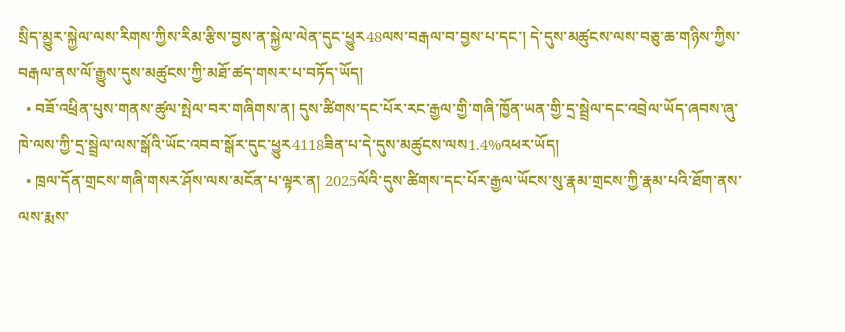སྲིད་མྱུར་སྐྱེལ་ལས་རིགས་ཀྱིས་རིམ་རྩིས་བྱས་ན་སྐྱེལ་ལེན་དུང་ཕྱུར48ལས་བརྒལ་བ་བྱས་པ་དང་། དེ་དུས་མཚུངས་ལས་བཅུ་ཆ་གཉིས་ཀྱིས་བརྒལ་ནས་ལོ་རྒྱུས་དུས་མཚུངས་ཀྱི་མཐོ་ཚད་གསར་པ་བཏོད་ཡོད།
  • བཟོ་འཕྲིན་པུས་གནས་ཚུལ་སྤེལ་བར་གཞིགས་ན། དུས་ཚིགས་དང་པོར་རང་རྒྱལ་གྱི་གཞི་ཁྱོན་ཡན་གྱི་དྲ་སྦྲེལ་དང་འབྲེལ་ཡོད་ཞབས་ཞུ་ཁེ་ལས་ཀྱི་དྲ་སྦྲེལ་ལས་སྒོའི་ཡོང་འབབ་སྒོར་དུང་ཕྱུར4118ཟིན་པ་དེ་དུས་མཚུངས་ལས1.4%འཕར་ཡོད།
  • ཁྲལ་དོན་གྲངས་གཞི་གསར་ཤོས་ལས་མངོན་པ་ལྟར་ན། 2025ལོའི་དུས་ཚིགས་དང་པོར་རྒྱལ་ཡོངས་སུ་རྣམ་གྲངས་ཀྱི་རྣམ་པའི་ཐོག་ནས་ལས་རྨས་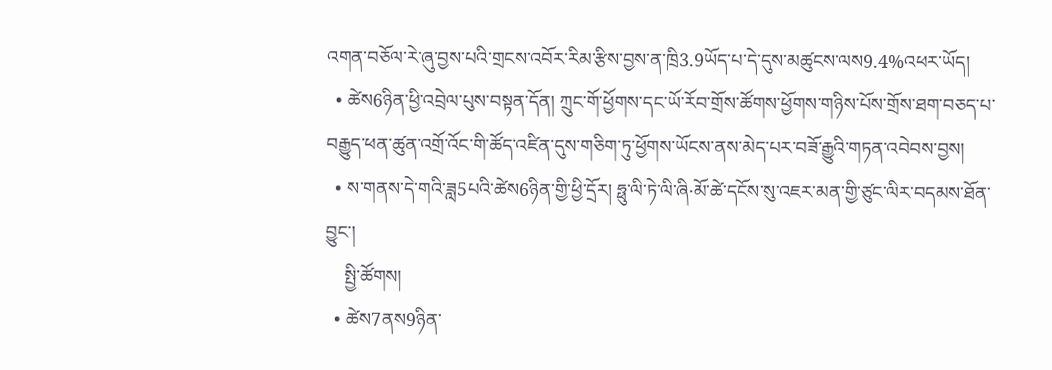འགན་བཅོལ་རེ་ཞུ་བྱས་པའི་གྲངས་འབོར་རིམ་རྩིས་བྱས་ན་ཁྲི3.9ཡོད་པ་དེ་དུས་མཚུངས་ལས9.4%འཕར་ཡོད།
  • ཚེས6ཉིན་ཕྱི་འབྲེལ་པུས་བསྟན་དོན། ཀྲུང་གོ་ཕྱོགས་དང་ཡོ་རོབ་གྲོས་ཚོགས་ཕྱོགས་གཉིས་པོས་གྲོས་ཐག་བཅད་པ་བརྒྱུད་ཕན་ཚུན་འགྲོ་འོང་གི་ཚོད་འཛིན་དུས་གཅིག་ཏུ་ཕྱོགས་ཡོངས་ནས་མེད་པར་བཟོ་རྒྱུའི་གཏན་འབེབས་བྱས།
  • ས་གནས་དེ་གའི་ཟླ5པའི་ཚེས6ཉིན་གྱི་ཕྱི་དྲོར། ཧྥུ་ལི་ཏེ་ལི་ཞི·མོ་ཚེ་དངོས་སུ་འཇར་མན་གྱི་ཙུང་ལིར་བདམས་ཐོན་བྱུང་།
    སྤྱི་ཚོགས།
  • ཚེས7ནས9ཉིན་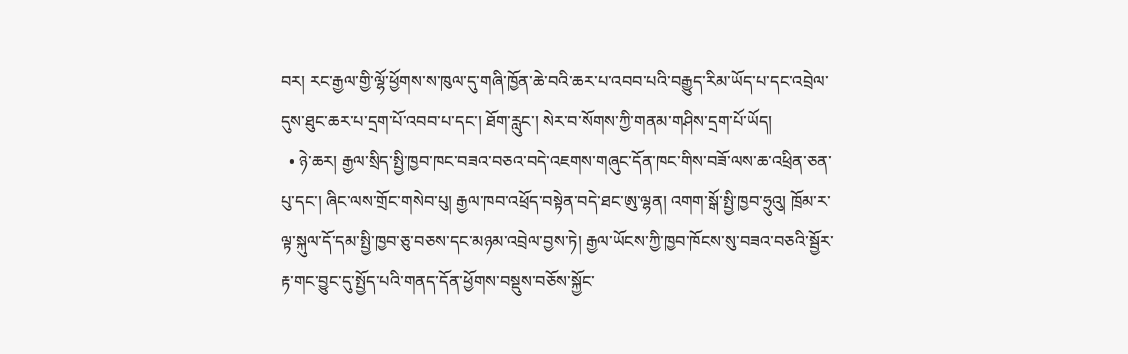བར། རང་རྒྱལ་གྱི་ལྷོ་ཕྱོགས་ས་ཁུལ་དུ་གཞི་ཁྱོན་ཆེ་བའི་ཆར་པ་འབབ་པའི་བརྒྱུད་རིམ་ཡོད་པ་དང་འབྲེལ་དུས་ཐུང་ཆར་པ་དྲག་པོ་འབབ་པ་དང་། ཐོག་རླུང་། སེར་བ་སོགས་ཀྱི་གནམ་གཤིས་དྲག་པོ་ཡོད།
  • ཉེ་ཆར། རྒྱལ་སྲིད་སྤྱི་ཁྱབ་ཁང་བཟའ་བཅའ་བདེ་འཇགས་གཞུང་དོན་ཁང་གིས་བཟོ་ལས་ཆ་འཕྲིན་ཅན་པུ་དང་། ཞིང་ལས་གྲོང་གསེབ་པུ། རྒྱལ་ཁབ་འཕྲོད་བསྟེན་བདེ་ཐང་ཨུ་ལྷན། འགག་སྒོ་སྤྱི་ཁྱབ་ཧྲུའུ། ཁྲོམ་ར་ལྟ་སྐུལ་དོ་དམ་སྤྱི་ཁྱབ་ཅུ་བཅས་དང་མཉམ་འབྲེལ་བྱས་ཏེ། རྒྱལ་ཡོངས་ཀྱི་ཁྱབ་ཁོངས་སུ་བཟའ་བཅའི་སྦྱོར་རྟ་གང་བྱུང་དུ་སྤྱོད་པའི་གནད་དོན་ཕྱོགས་བསྡུས་བཅོས་སྐྱོང་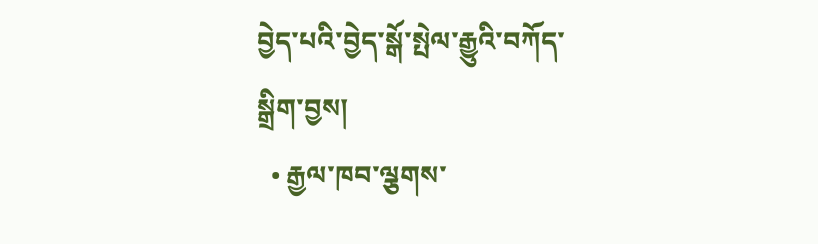བྱེད་པའི་བྱེད་སྒོ་སྤེལ་རྒྱུའི་བཀོད་སྒྲིག་བྱས།
  • རྒྱལ་ཁབ་ལྕགས་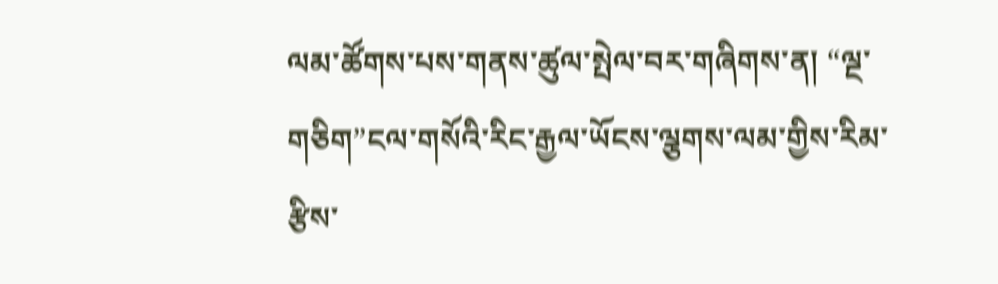ལམ་ཚོགས་པས་གནས་ཚུལ་སྤེལ་བར་གཞིགས་ན། “ལྔ་གཅིག”ངལ་གསོའི་རིང་རྒྱལ་ཡོངས་ལྕགས་ལམ་གྱིས་རིམ་རྩིས་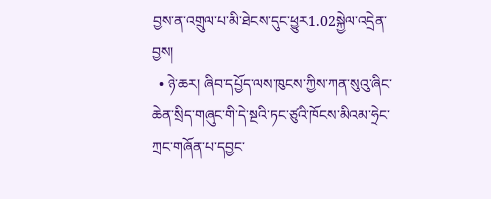བྱས་ན་འགྲུལ་པ་མི་ཐེངས་དུང་ཕྱུར1.02སྐྱེལ་འདྲེན་བྱས།
  • ཉེ་ཆར། ཞིབ་དཔྱོད་ལས་ཁུངས་ཀྱིས་ཀན་སུའུ་ཞིང་ཆེན་སྲིད་གཞུང་གི་དེ་སྔའི་ཏང་ཙུའི་ཁོངས་མིའམ་ཧྲེང་ཀྲང་གཞོན་པ་དབྱང་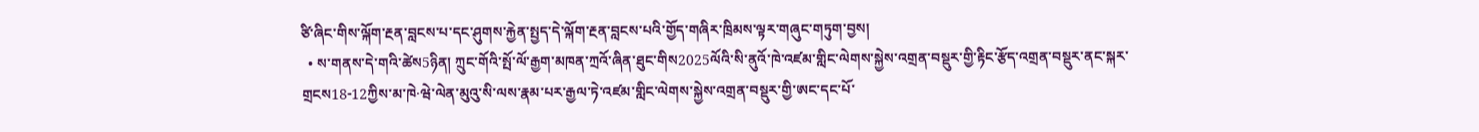ཙི་ཞིང་གིས་ལྐོག་རྔན་བླངས་པ་དང་ཤུགས་རྐྱེན་སྤྱད་དེ་ལྐོག་རྔན་བླངས་པའི་གྱོད་གཞིར་ཁྲིམས་ལྟར་གཞུང་གཏུག་བྱས།
  • ས་གནས་དེ་གའི་ཚེས5ཉིན། ཀྲུང་གོའི་སྤོ་ལོ་རྒྱག་མཁན་ཀྲའོ་ཞིན་ཐུང་གིས2025ལོའི་སི་ནུའོ་ཁེ་འཛམ་གླིང་ལེགས་སྐྱེས་འགྲན་བསྡུར་གྱི་རྟིང་རྩོད་འགྲན་བསྡུར་ནང་སྐར་གྲངས18-12ཀྱིས་མ་ཁེ·ཝེ་ལེན་མུའུ་སི་ལས་རྣམ་པར་རྒྱལ་ཏེ་འཛམ་གླིང་ལེགས་སྐྱེས་འགྲན་བསྡུར་གྱི་ཨང་དང་པོ་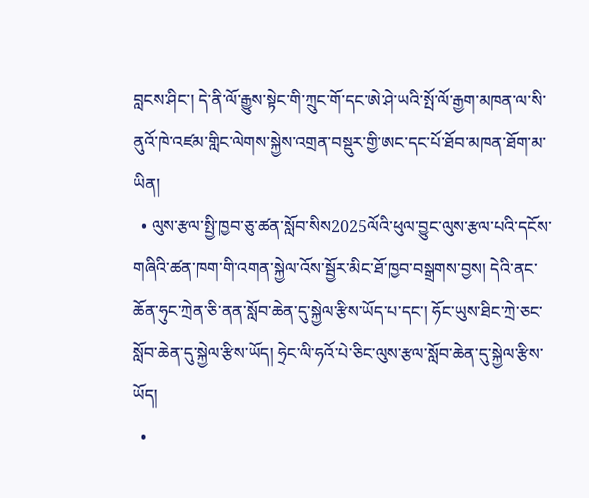བླངས་ཤིང་། དེ་ནི་ལོ་རྒྱུས་སྟེང་གི་ཀྲུང་གོ་དང་ཨེ་ཤེ་ཡའི་སྤོ་ལོ་རྒྱག་མཁན་ལ་སི་ནུའོ་ཁེ་འཛམ་གླིང་ལེགས་སྐྱེས་འགྲན་བསྡུར་གྱི་ཨང་དང་པོ་ཐོབ་མཁན་ཐོག་མ་ཡིན།
  • ལུས་རྩལ་སྤྱི་ཁྱབ་ཅུ་ཚན་སློབ་སིས2025ལོའི་ཕུལ་བྱུང་ལུས་རྩལ་པའི་དངོས་གཞིའི་ཚན་ཁག་གི་འགན་སྐྱེལ་འོས་སྦྱོར་མིང་ཐོ་ཁྱབ་བསྒྲགས་བྱས། དེའི་ནང་ཆོན་ཧུང་ཀྲེན་ཅི་ནན་སློབ་ཆེན་དུ་སྐྱེལ་རྩིས་ཡོད་པ་དང་། ཧོང་ཡུས་ཐིང་ཀྲེ་ཅང་སློབ་ཆེན་དུ་སྐྱེལ་རྩིས་ཡོད། ཧྲེང་ལི་ཧའོ་པེ་ཅིང་ལུས་རྩལ་སློབ་ཆེན་དུ་སྐྱེལ་རྩིས་ཡོད།
  •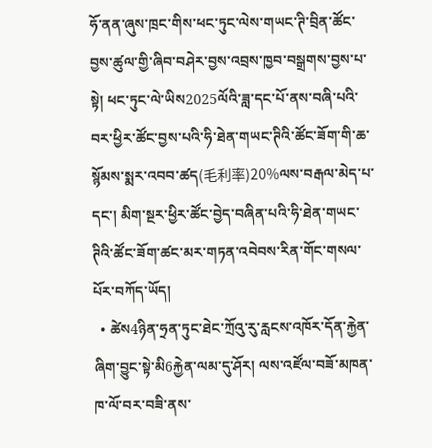ཧོ་ནན་ཞུས་ཁྲང་གིས་ཕང་ཏུང་ལེས་གཡང་ཊི་བྲིན་ཚོང་བྱས་ཚུལ་གྱི་ཞིབ་བཤེར་བྱས་འབྲས་ཁྱབ་བསྒྲགས་བྱས་པ་སྟེ། ཕང་ཏུང་ལེ་ཡིས2025ལོའི་ཟླ་དང་པོ་ནས་བཞི་པའི་བར་ཕྱིར་ཚོང་བྱས་པའི་ཧི་ཐེན་གཡང་ཊིའི་ཚོང་ཟོག་གི་ཆ་སྙོམས་སྨར་འབབ་ཚད(毛利率)20%ལས་བརྒལ་མེད་པ་དང་། མིག་སྔར་ཕྱིར་ཚོང་བྱེད་བཞིན་པའི་ཧི་ཐེན་གཡང་ཊིའི་ཚོང་ཟོག་ཚང་མར་གཏན་འབེབས་རིན་གོང་གསལ་པོར་བཀོད་ཡོད།
  • ཚེས4ཉིན་ཧྲན་ཏུང་ཐེང་ཀྲོའུ་རུ་རླངས་འཁོར་དོན་རྐྱེན་ཞིག་བྱུང་སྟེ་མི6རྐྱེན་ལམ་དུ་ཤོར། ལས་འཛོལ་བཟོ་མཁན་ཁ་ལོ་བར་བཟི་ནས་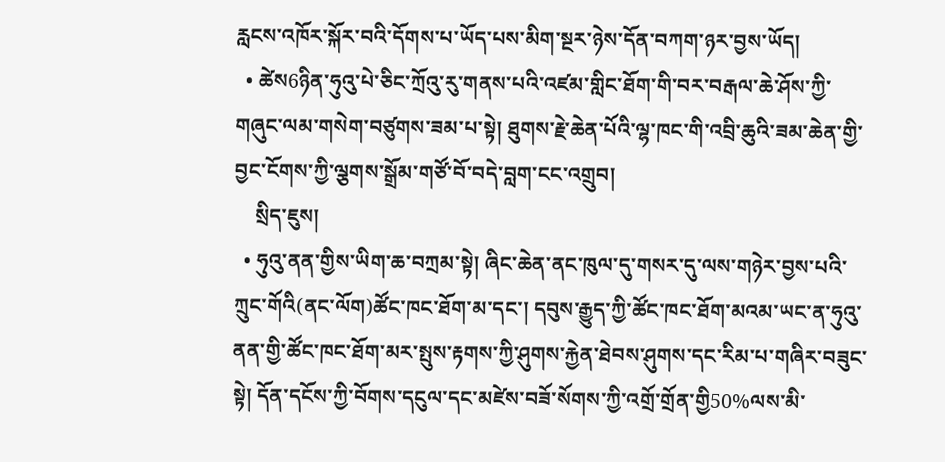རླངས་འཁོར་སྐོར་བའི་དོགས་པ་ཡོད་པས་མིག་སྔར་ཉེས་དོན་བཀག་ཉར་བྱས་ཡོད།
  • ཚེས6ཉིན་ཧུའུ་པེ་ཅིང་ཀྲོའུ་རུ་གནས་པའི་འཛམ་གླིང་ཐོག་གི་བར་བརྒལ་ཆེ་ཤོས་ཀྱི་གཞུང་ལམ་གསེག་བཙུགས་ཟམ་པ་སྟེ། ཐུགས་རྗེ་ཆེན་པོའི་ལྷ་ཁང་གི་འབྲི་ཆུའི་ཟམ་ཆེན་གྱི་བྱང་ངོགས་ཀྱི་ལྕགས་སྒྲོམ་གཙོ་བོ་བདེ་བླག་ངང་འགྲུབ།
    སྲིད་ཇུས།
  • ཧུའུ་ནན་གྱིས་ཡིག་ཆ་བཀྲམ་སྟེ། ཞིང་ཆེན་ནང་ཁུལ་དུ་གསར་དུ་ལས་གཉེར་བྱས་པའི་ཀྲུང་གོའི(ནང་ལོག)ཚོང་ཁང་ཐོག་མ་དང་། དབུས་རྒྱུད་ཀྱི་ཚོང་ཁང་ཐོག་མའམ་ཡང་ན་ཧུའུ་ནན་གྱི་ཚོང་ཁང་ཐོག་མར་སྤུས་རྟགས་ཀྱི་ཤུགས་རྐྱེན་ཐེབས་ཤུགས་དང་རིམ་པ་གཞིར་བཟུང་སྟེ། དོན་དངོས་ཀྱི་བོགས་དངུལ་དང་མཛེས་བཟོ་སོགས་ཀྱི་འགྲོ་གྲོན་གྱི50%ལས་མི་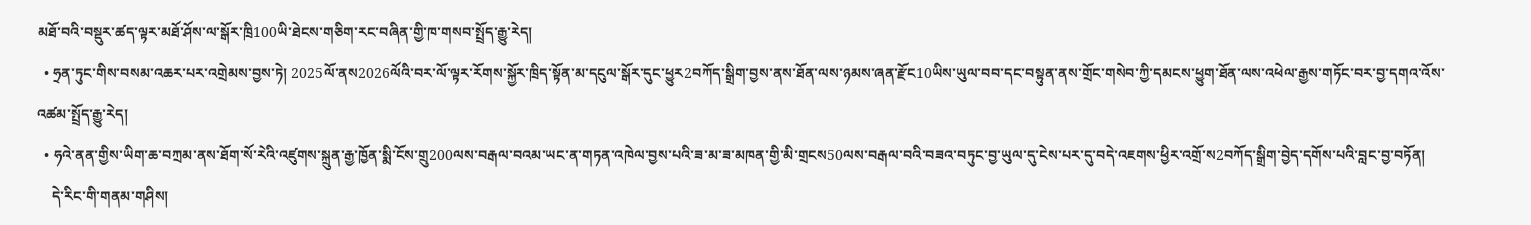མཐོ་བའི་བསྡུར་ཚད་ལྟར་མཐོ་ཤོས་ལ་སྒོར་ཁྲི100ཡི་ཐེངས་གཅིག་རང་བཞིན་གྱི་ཁ་གསབ་སྤྲོད་རྒྱུ་རེད།
  • ཧྲན་ཏུང་གིས་བསམ་འཆར་པར་འགྲེམས་བྱས་ཏེ། 2025ལོ་ནས2026ལོའི་བར་ལོ་ལྟར་རོགས་སྐྱོར་ཁྲིད་སྟོན་མ་དངུལ་སྒོར་དུང་ཕྱུར2བཀོད་སྒྲིག་བྱས་ནས་ཐོན་ལས་ཉམས་ཞན་རྫོང10ཡིས་ཡུལ་བབ་དང་བསྟུན་ནས་གྲོང་གསེབ་ཀྱི་དམངས་ཕྱུག་ཐོན་ལས་འཕེལ་རྒྱས་གཏོང་བར་བྱ་དགའ་འོས་འཚམ་སྤྲོད་རྒྱུ་རེད།
  • ཧའེ་ནན་གྱིས་ཡིག་ཆ་བཀྲམ་ནས་ཐོག་སོ་རེའི་འཛུགས་སྐྲུན་རྒྱ་ཁྱོན་སྨི་ངོས་གྲུ200ལས་བརྒལ་བའམ་ཡང་ན་གཏན་འཁེལ་བྱས་པའི་ཟ་མ་ཟ་མཁན་གྱི་མི་གྲངས50ལས་བརྒལ་བའི་བཟའ་བཏུང་བྱ་ཡུལ་དུ་ངེས་པར་དུ་བདེ་འཇགས་ཕྱིར་འགྲོ་ས2བཀོད་སྒྲིག་བྱེད་དགོས་པའི་བླང་བྱ་བཏོན།
    དེ་རིང་གི་གནམ་གཤིས།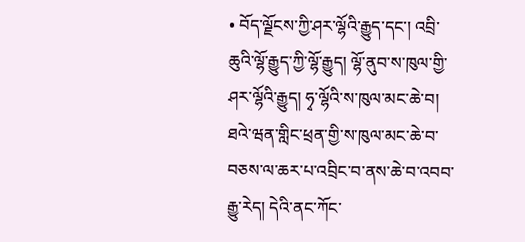• བོད་ལྗོངས་ཀྱི་ཤར་ལྷོའི་རྒྱུད་དང་། འབྲི་ཆུའི་ལྷོ་རྒྱུད་ཀྱི་ལྷོ་རྒྱུད། ལྷོ་ནུབ་ས་ཁུལ་གྱི་ཤར་ལྷོའི་རྒྱུད། ཧྭ་ལྷོའི་ས་ཁུལ་མང་ཆེ་བ། ཐའེ་ཝན་གླིང་ཕྲན་གྱི་ས་ཁུལ་མང་ཆེ་བ་བཅས་ལ་ཆར་པ་འབྲིང་བ་ནས་ཆེ་བ་འབབ་རྒྱུ་རེད། དེའི་ནང་ཀོང་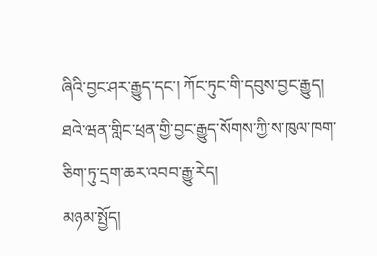ཞིའི་བྱང་ཤར་རྒྱུད་དང་། ཀོང་ཏུང་གི་དབུས་བྱང་རྒྱུད། ཐའེ་ཝན་གླིང་ཕྲན་གྱི་བྱང་རྒྱུད་སོགས་ཀྱི་ས་ཁུལ་ཁག་ཅིག་ཏུ་དྲག་ཆར་འབབ་རྒྱུ་རེད།
མཉམ་སྤྱོད།